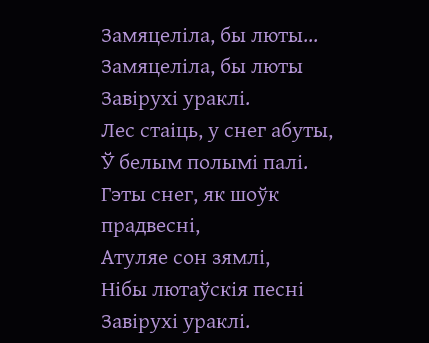Замяцелiла, бы люты...
Замяцеліла, бы люты
Завірухі ураклі.
Лес стаіць, у снег абуты,
Ў белым полымі палі.
Гэты снег, як шоўк прадвесні,
Атуляе сон зямлі,
Нібы лютаўскія песні
Завірухі ураклі.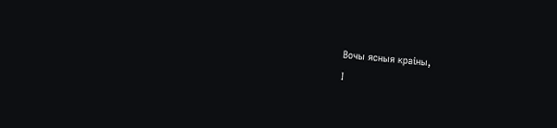Вочы ясныя краіны,
І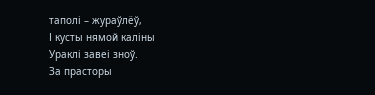таполі – жураўлёў,
І кусты нямой каліны
Ураклі завеі зноў.
За прасторы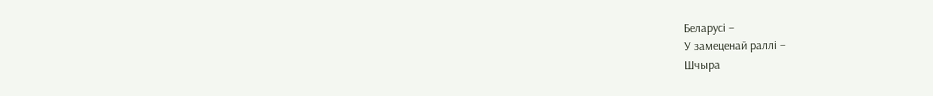Беларусі –
У замеценай раллі –
Шчыра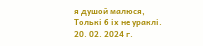я душой малюся,
Толькі б іх не ураклі.
20. 02. 2024 г.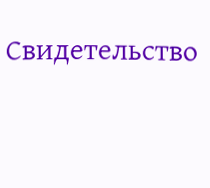Свидетельство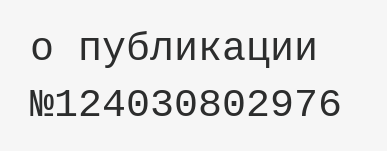о публикации №124030802976